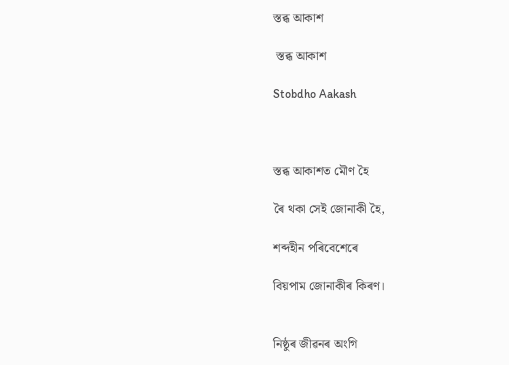স্তব্ধ আকাশ

 স্তব্ধ আকাশ

Stobdho Aakash



স্তব্ধ আকাশত মৌণ হৈ

ৰৈ থকা সেই জোনাকী হৈ,

শব্দহীন পৰিবেশেৰে

বিয়পাম জোনাকীৰ কিৰণ।


নিষ্ঠুৰ জীৱনৰ অংগি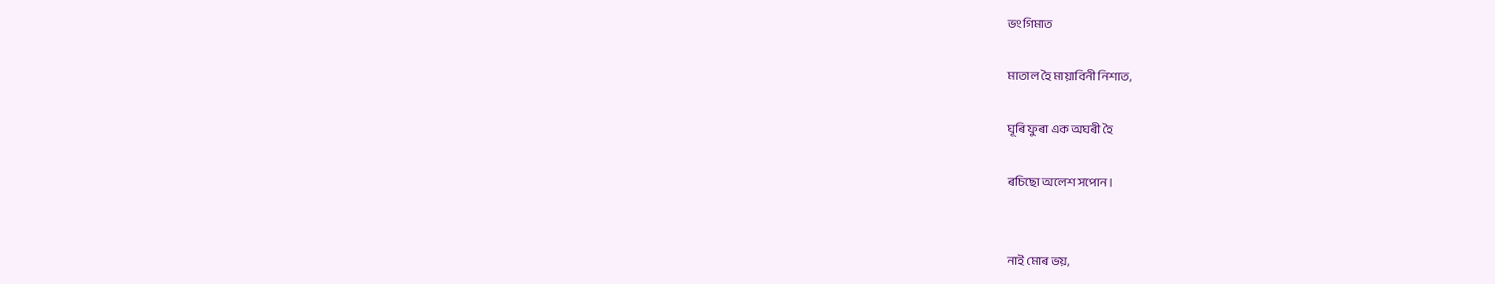ভংগিমাত

মাতাল হৈ মায়াবিনী নিশাত,

ঘূৰি ফুৰা এক অঘৰী হৈ

ৰচিছো অলেশ সপোন।


নাই মোৰ ভয়,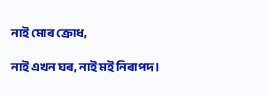নাই মোৰ ক্ৰোধ,

নাই এখন ঘৰ, নাই মই নিৰাপদ।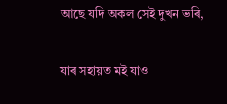আছে যদি অকল সেই দুখন ভৰি,

যাৰ সহায়ত মই যাও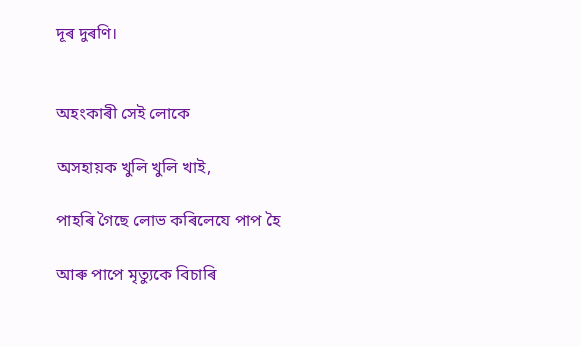দূৰ দুৰণি।


অহংকাৰী সেই লোকে

অসহায়ক খুলি খুলি খাই,

পাহৰি গৈছে লোভ কৰিলেযে পাপ হৈ

আৰু পাপে মৃত্যুকে বিচাৰি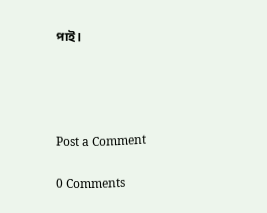পাই।




Post a Comment

0 Comments